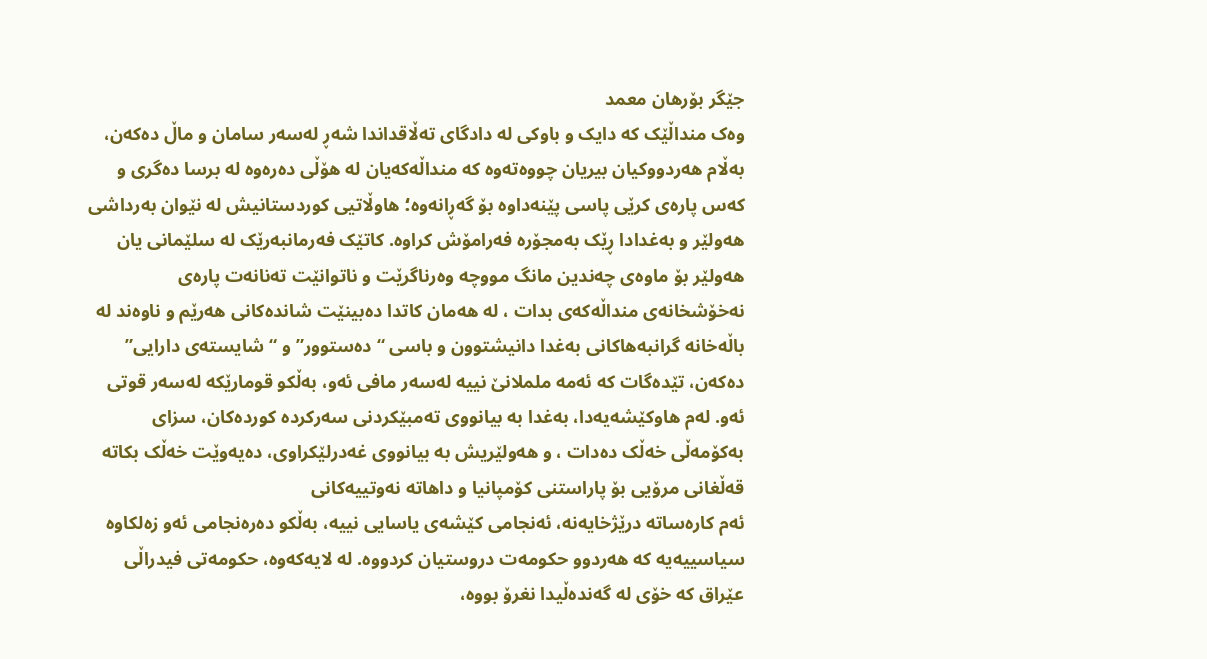جێگر بۆرهان معمد
وەک منداڵێک کە دایک و باوکی لە دادگای تەڵاقداندا شەڕ لەسەر سامان و ماڵ دەکەن، بەڵام هەردووکیان بیریان چووەتەوە کە منداڵەکەیان لە هۆڵی دەرەوە لە برسا دەگری و کەس پارەی کرێی پاسی پێنەداوە بۆ گەڕانەوە؛ هاوڵاتیی کوردستانیش لە نێوان بەرداشی هەولێر و بەغدادا ڕێک بەمجۆرە فەرامۆش کراوە. کاتێک فەرمانبەرێک لە سلێمانی یان هەولێر بۆ ماوەی چەندین مانگ مووچە وەرناگرێت و ناتوانێت تەنانەت پارەی نەخۆشخانەی منداڵەکەی بدات ، لە هەمان کاتدا دەبینێت شاندەکانی هەرێم و ناوەند لە باڵەخانە گرانبەهاکانی بەغدا دانیشتوون و باسی “دەستوور” و “شایستەی دارایی” دەکەن، تێدەگات کە ئەمە ململانێ نییە لەسەر مافی ئەو، بەڵکو قومارێکە لەسەر قوتی ئەو. لەم هاوکێشەیەدا، بەغدا بە بیانووی تەمبێکردنی سەرکردە کوردەکان، سزای بەکۆمەڵی خەڵک دەدات ، و هەولێریش بە بیانووی غەدرلێکراوی، دەیەوێت خەڵک بکاتە قەڵغانی مرۆیی بۆ پاراستنی کۆمپانیا و داهاتە نەوتییەکانی
ئەم کارەساتە درێژخایەنە، ئەنجامی کێشەی یاسایی نییە، بەڵکو دەرەنجامی ئەو زەلکاوە سیاسییەیە کە هەردوو حکومەت دروستیان کردووە. لە لایەکەوە، حکومەتی فیدراڵی عێراق کە خۆی لە گەندەڵیدا نغرۆ بووە،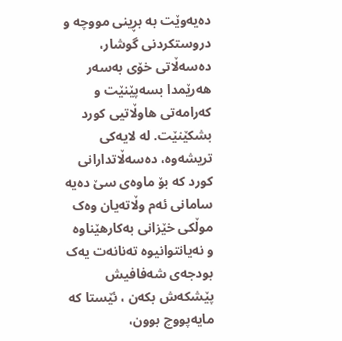دەیەوێت بە بڕینی مووچە و دروستکردنی گوشار، دەسەڵاتی خۆی بەسەر هەرێمدا بسەپێنێت و کەرامەتی هاوڵاتیی کورد بشکێنێت. لە لایەکی تریشەوە، دەسەڵاتدارانی کورد کە بۆ ماوەی سێ دەیە سامانی ئەم وڵاتەیان وەک موڵکی خێزانی بەکارهێناوە و نەیانتوانیوە تەنانەت یەک بودجەی شەفافیش پێشکەش بکەن ، ئێستا کە مایەپووچ بوون،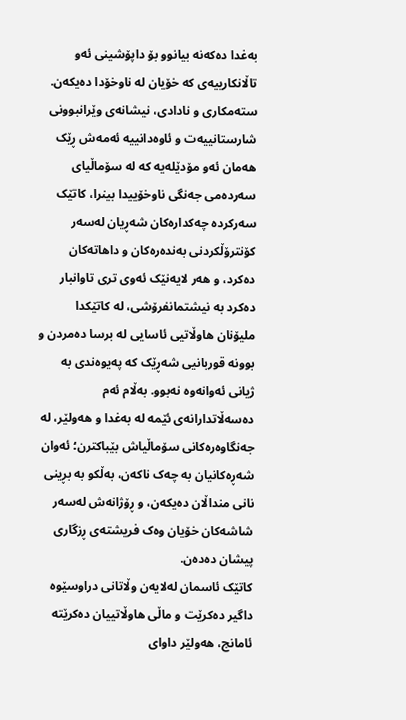بەغدا دەکەنە بیانوو بۆ داپۆشینی ئەو تاڵانکارییەی کە خۆیان لە ناوخۆدا دەیکەن.
ستەمکاری و نادادی، نیشانەی وێرانبوونی شارستانییەت و ئاوەدانییە ئەمەش ڕێک هەمان ئەو مۆدێلەیە کە لە سۆماڵیای سەردەمی جەنگی ناوخۆییدا بینرا، کاتێک سەرکردە چەکدارەکان شەڕیان لەسەر کۆنترۆڵکردنی بەندەرەکان و داهاتەکان دەکرد، و هەر لایەنێک ئەوی تری تاوانبار دەکرد بە نیشتمانفرۆشی، لە کاتێکدا ملیۆنان هاوڵاتیی ئاسایی لە برسا دەمردن و بوونە قوربانیی شەڕێک کە پەیوەندی بە ژیانی ئەوانەوە نەبوو. بەڵام ئەم دەسەڵاتدارانەی ئێمە لە بەغدا و هەولێر، لە جەنگاوەرەکانی سۆماڵیاش بێباکترن؛ ئەوان شەڕەکانیان بە چەک ناکەن، بەڵکو بە بڕینی نانی منداڵان دەیکەن، و ڕۆژانەش لەسەر شاشەکان خۆیان وەک فریشتەی ڕزگاری پیشان دەدەن.
کاتێک ئاسمان لەلایەن وڵاتانی دراوسێوە داگیر دەکرێت و ماڵی هاوڵاتییان دەکرێتە ئامانج، هەولێر داوای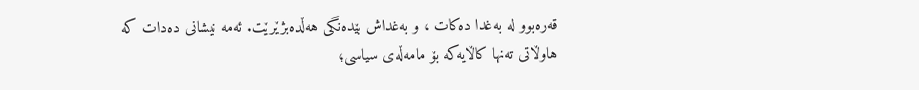قەرەبوو لە بەغدا دەکات ، و بەغداش بێدەنگی هەڵدەبژێرێت. ئەمە نیشانی دەدات کە هاوڵاتی تەنها کاڵایەکە بۆ مامەڵەی سیاسی؛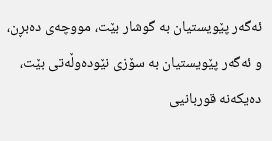ئەگەر پێویستیان بە گوشار بێت، مووچەی دەبڕن، و ئەگەر پێویستیان بە سۆزی نێودەوڵەتی بێت، دەیکەنە قوربانیی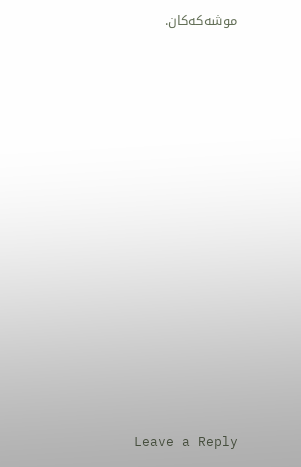موشەکەکان.
















Leave a Reply